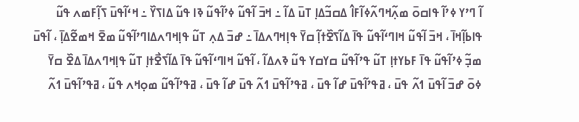ߊ߬ ߣߴߌ ߦߴߊ߬ ߟߊߛߋ߫ ߘߍ߲߬ߞߣߍ߬ߦߊ߬ߓߊ߮ ߡߛߏ߬ߡߊ߲ ߠߎ߫ ߡߊ߬ ߸ ߞߏ߫ ߊ߬ߟߎ߬ ߦߴߊ߬ߟߎ߬ ߢߊ ߟߎ߬ ߡߊߖߌ߰ ߸ ߞߵߊ߬ߟߎ߫ ߖߊ߲߬ߓߘߍ ߟߎ߬ ߟߊߕߊ߲߬ߞߊ߫ ، ߞߏ߫ ߊ߬ߟߎ߬ ߞߊߣߵߊ߬ߟߎ߬ ߟߊ߫ ߡߊ߬ߖߐ߰ߙߊ߲߬ ߛߌ߫ ߟߊ߲ߞߣߍߡߊ߫ ߸ ߝߏ߫ ߡߍ߲ ߠߎ߬ ߟߊ߲ߞߣߍߡߊߣߴߊ߬ߟߎ߬ ߘߐ߫ ߞߘߐ߬ߡߊ߲߫ ، ߊ߬ߟߎ߫ ߘߏ߲߬ ߦߴߊ߬ߟߎ߬ ߟߊ߫ ߓߕߌߙߊ߲ ߠߎ߬ ߟߴߊ߬ߟߎ߬ ߛߌߛߌ ߟߎ߬ ߢߍߡߊ߬ ، ߊ߬ߟߎ߬ ߞߊߣߵߊ߬ߟߎ߬ ߟߊ߫ ߡߊ߬ߖߐ߯ߙߊ߲ ߠߎ߬ ߟߊ߲ߞߣߍߡߊ߫ ߡߐ߰ ߛߌ߫ ߦߋ߫ ߝߏ߫ ߊ߬ߟߎ߫ ߗߍ߬ ߟߎ߫ ، ߥߟߴߊ߬ߟߎ߫ ߝߊ߬ ߟߎ߫ ، ߥߟߴߊ߬ߟߎ߫ ߗߍ߬ ߟߎ߫ ߝߊ߬ ߟߎ߫ ، ߥߟߴߊ߬ߟߎ߬ ߘߋ߲ߞߍ ߟߎ߬ ، ߥߟߴߊ߬ߟߎ߫ ߗߍ߬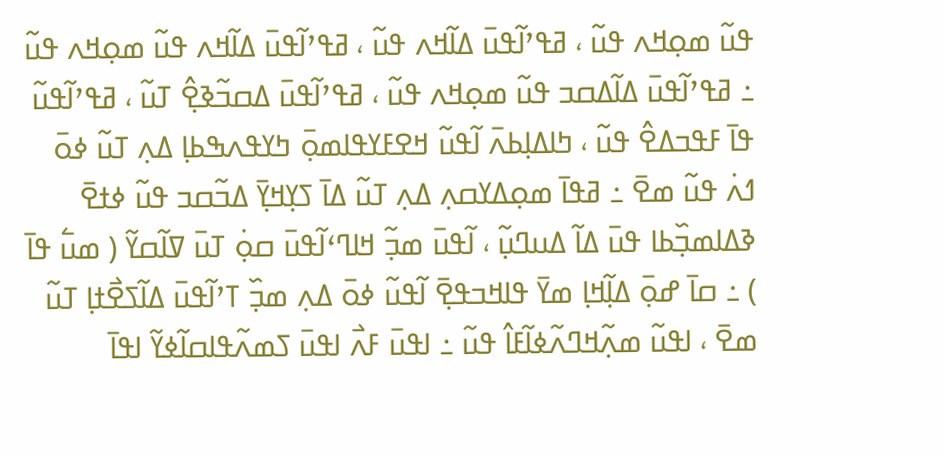ߟߎ߬ ߘߋ߲ߞߍ ߟߎ߬ ، ߥߟߴߊ߬ߟߎ߫ ߡߊ߬ߞߍ ߟߎ߬ ، ߥߟߴߊ߬ߟߎ߫ ߡߊ߬ߞߍ ߟߎ߬ ߘߋ߲ߞߍ ߟߎ߬ ߸ ߥߟߴߊ߬ߟߎ߫ ߡߊ߬ߡߛߏ ߟߎ߬ ߘߋ߲ߞߍ ߟߎ߬ ، ߥߟߴߊ߬ߟߎ߫ ߡߛߏ߬ߢߐ߲߮ ߠߎ߬ ، ߥߟߴߊ߬ߟߎ߬ ߟߊ߫ ߓߟߏߡߐ߮ ߟߎ߬ ، ߤߊߡߊ߲ߕߍ߫ ߊ߬ߟߎ߬ ߞߐߓߌߟߊߘߋ߲߫ ߤߌߟߍߒߕߊ߲ ߡߍ߲ ߠߎ߬ ߦߋ߫ ߗߍ߭ ߟߎ߬ ߘߐ߫ ߸ ߥߟߊ߫ ߘߋ߲ߡߌߛߍ߲ ߡߍ߲ ߠߎ߬ ߡߊ߫ ߖߌ߲ߞߌ߲߫ ߡߏ߬ߛߏ ߟߎ߬ ߦߙߐ߫ ߢߡߊߘߏ߲߰ߕߊ ߟߎ߫ ߡߊ߬ ߡߎߣߎ߲߬ ، ߊ߬ߟߎ߫ ߘߏ߲߬ ߞߊߣߵߊ߬ߟߎ߫ ߛߋ߲߭ ߠߎ߫ ߜߊ߬ߛߌ߬ ( ߘߎ߱ ߟߊ߫ ) ߸ ߛߊ߫ ߝߋ߲߫ ߡߊ߲߬ߞߊ߲ ߘߌ߫ ߟߊߞߏߟߐ߲߫ ߊ߬ߟߎ߬ ߦߋ߫ ߡߍ߲ ߘߏ߲߰ ߠߴߊ߬ߟߎ߫ ߡߊ߬ߖߐ߯ߙߊ߲ ߠߎ߬ ߘߐ߫ ، ߊߟߎ߬ ߘߍ߲߬ߞߣߍ߬ߦߊ߬ߓߊ߮ ߟߎ߬ ߸ ߊߟߎ߫ ߓߍ߯ ߊߟߎ߫ ߖߘߍ߬ߟߊߛߊ߬ߦߌ߬ ߊߟߊ߫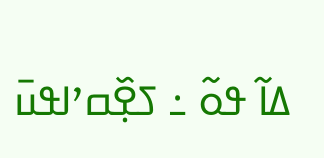ߡߊ߬ ߟߋ߬ ߸ ߖߐ߲߰ߛߴߊߟߎ߫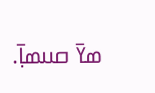ߘߌ߫ ߛߎߘߊ߲߫.